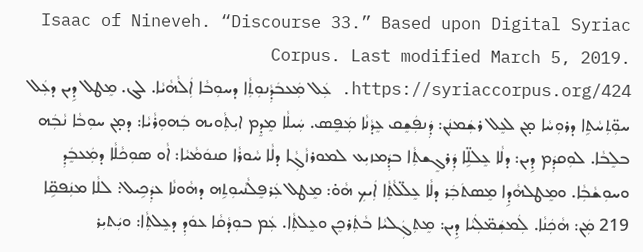Isaac of Nineveh. “Discourse 33.” Based upon Digital Syriac Corpus. Last modified March 5, 2019. https://syriaccorpus.org/424. ܥܲܠ ܡܲܥܒܿܕܼܵܢܘܼܬܼܵܐ ܕܚܘܼܒܵܐ ܐܲܠܵܗܵܝܵܐ. ܠܓ. ܡܸܛܠ ܕܹܝܢ ܕܥܲܠ ܚܘܼ̈ܬܼܚܵܬܹܐ ܕܪܘܼܚܵܐ ܡ̣ܢ ܠܥܸܠ ܪܫܲܡܢܲܢ: ܕܲܢܦܲܫܸܩ ܥܸܕܵܢܵܐ ܡܲܦܸܣ. ܚܲܝܠܵܐ ܡܸܕܸܡ ܐܝܼܬܼܵܘܝܗ ܒܲܗܘܼܪܵܝܵܐ: ܕܡ̣ܢ ܚܘܼܒܵܐ ܢܵܒܲܗ ܒܠܸܒܵܐ. ܠܘܼܩܕܲܡ ܕܹܝܢ: ܕܠܵܐ ܥܸܠܠܹ̈ܐ ܕܲܪܓܸܫܬܼܵܐ ܒܕܲܡܙܝܼܥ ܠܡܘܪܙܵܓܼܵܐ ܕܠܵܐ ܚܵܘܪܵܐ ܩܢܘܿܡܵܝܵܐ: ܐܵܘ ܤܘܼܟܵܠܵܐ ܕܡܲܥܒܸܿܕܼ ܘܚܘܼܫܵܒܼܵܐ. ܘܡܸܛܠܗܵܕܹܐ ܡܸܤܬܿܒܲܪ ܕܠܵܐ ܥܸܠ̈ܠܵܬܼܵܐ ܐܲܝܟܼ ܗܵܘ̇: ܡܸܛܠ ܥܲܪܦܸܠܵܢܵܝܘܼܬܹܗ ܕܗܵܘܢܵܐ ܥܕܲܟܹܝܠ: ܠܠܵܐ ܡܢܲܦܩܹ̈ܐ 219 ܡܲܢ: ܗܵܟܲܢܵܐ. ܠܲܡܫܲܡ̈ܠܲܝܵܐ ܕܹܝܢ: ܡܸܬܼܓܲܠܝܵܐ ܒܵܬܲܪܟܸܢ ܘܥܸܠܬܼܵܐ. ܥܲܡ ܒܘܼܕܵܩܵܐ ܥܘܿܕܼ ܕܥܸܠܬܼܵܐ: ܘܝܲܬܝܼܪ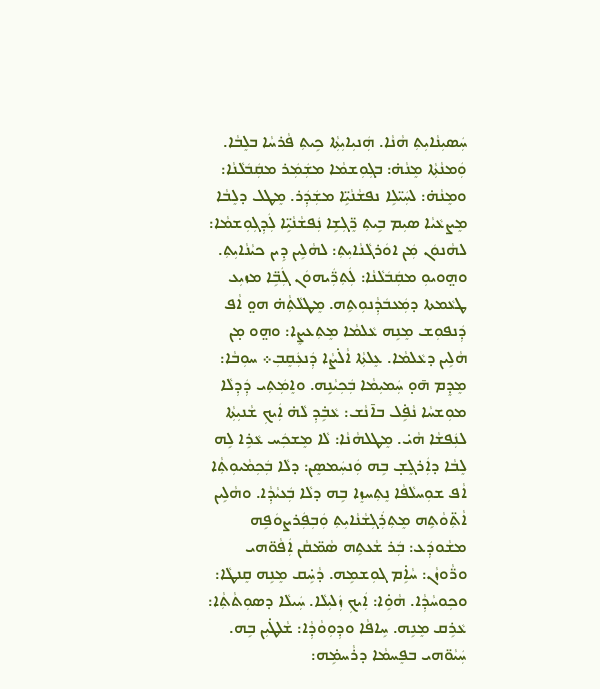ܚܲܤܝܼܢܵܐܝܼܬܼ ܗܵܢܵܐ. ܗܲܢܝܼܐܝܼܬܼܵܐ ܟܹܝܬܼ ܦܵܪܚܵܐ ܒܠܸܒܵܐ. ܘܲܡܢܵܬܼܵܐ ܡܸܢܵܗ̇: ܒܓܼܘܼܫܡܵܐ ܡܫܲܡܲܪ ܡܩܲܒܿܠܵܢܵܐ: ܘܡܸܢܵܗ̇: ܠܚܲܝ̈ܠܹܐ ܢܦܫܵܢܵܝܹ̈ܐ ܡܫܲܕܲܪ. ܡܸܛܠ ܕܠܸܒܵܐ ܡܸܨܥܵܝܵܐ ܤܝܼܡ ܒܹܝܬܼ ܪܸ̈ܓܼܫܹܐ ܢܲܦܫܵܢܵܝܹ̈ܐ ܠܲܕܼܓܼܘܼܫܡܵܐ: ܠܗܵܢܘܿܢ ܡܲܢ ܐܘܿܪܓܵܢܵܐܝܼܬܼ: ܠܗܵܠܹܝܢ ܕܹܝܢ ܟܝܵܢܵܐܝܼܬܼ. ܘܗ̤ܘܝܘܼ ܡܩܲܒܿܠܵܢܵܐ: ܠܲܬܼܪ̈ܲܝܗܘܿܢ ܓܲܒܹ̈ܐ ܡܙܝܼܥ ܛܥܵܡܬܐ ܕܡܲܥܒܿܕܼܵܢܘܼܬܹܗ. ܡܸܛܠܵܬܼܵܗ̇ ܗܘ̤ ܐܵܦ ܕܲܢܦܘܼܫ ܡܸܢܹܗ ܥܵܠܡܵܐ ܡܸܬܼܥܨܸܐ: ܘܗ̤ܘ ܡ̣ܢ ܗܵܠܹܝܢ ܕܥܵܠܡܵܐ. ܥܸܠܬܼܵܐ ܐܵܠ̇ܨܵܐ ܕܲܢܥܲܩܸܒܼ܀ ܚܘܼܒܵܐ: ܡܸܕܸܡ ܗ̄ܘ̣ ܚܲܡܝܼܡܵܐ ܒܲܟܼܝܵܢܹܗ. ܘܐܸܡܲܬܼܝ ܕܲܕܼܠܵܐ ܡܘܼܫܚܵܐ ܢܵܦܹ̇ܠ ܒܐ̄ܢܵܫ: ܥܵܒܹ̇ܕܼ ܠܵܗ̇ ܐܲܝܟܼ ܫܵܢܝܼܬܼܵܐ ܠܢܲܦܫܵܐ ܗܵܝ̇. ܡܸܛܠܗܵܢܵܐ: ܠܵܐ ܡܸܫܟܲܚ ܥܵܪܹܐ ܠܹܗ ܠܸܒܵܐ ܕܐܲܪܓܸܫ̣ ܒܹܗ ܘܲܢܚܲܡܤܸܢ: ܕܠܵܐ ܒܲܟܼܡܵܝܘܼܬܼܵܐ ܐܵܦ ܫܘܼܚܠܵܦܵܐ ܢܸܬܼܚܙܸܐ ܒܹܗ ܕܠܵܐ ܒܲܥܝܵܕܼܵܐ. ܘܗܵܠܹܝܢ ܐܵܬܼ̈ܘܵܬܹܗ ܡܸܬܼܪܲܓܼܫܵܢܵܐܝܼܬܼ ܘܲܒܼܦܲܪܨܘܿܦܹܗ ܡܫܵܘܕܲܥ: ܒܲܪ ܫܵܥܬܹܗ ܤܵܡ̈ܩܵܢ ܐܲܦܵܘ̈ܗܝ ܘܪ̈ܵܘܙܵܢ: ܚܵܐܹ̇ܡ ܓܘܼܫܡܹܗ. ܕܵܚܹ̇ܩ ܡܸܢܹܗ ܩܸܢܛܵܐ: ܘܟܼܘܚܵܕܼܵܐ. ܗܵܘܹ̇ܐ: ܐܲܝܟܼ ܙܲܠܝܼܠܵܐ. ܚܲܝܠܵܐ ܕܤܘܼܬܵܬܼܵܐ: ܥܵܪܹܩ ܡܸܢܹܗ. ܚܹܐܦܵܐ ܘܕܼܘܼܘܵܕܼܵܐ: ܫܵܠܛ̇ܝܼܢ ܒܹܗ. ܚܲܝܵܘ̈ܗܝ ܒܦܸܚܡܵܐ ܕܪܵܚܡܹ̇ܗ: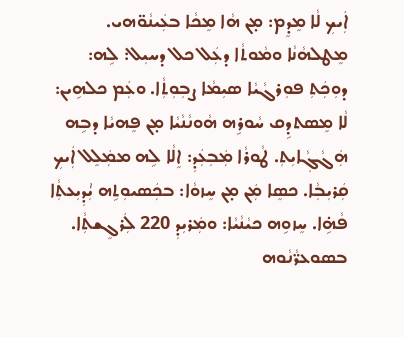ܐܲܝܟܼ ܠܵܐ ܡܸܕܸܡ: ܡ̣ܢ ܗܵܐ ܡܸܟܵܐ ܒܥܲܝܢܵܘ̈ܗܝ. ܡܸܛܠܗܵܢܵܐ ܘܡܵܘܬܵܐ ܕܥܲܠ ܟܠ ܕܚܝܼܠ: ܠܹܗ: ܕܘܼܟܲܬܼ ܦܘܼܪܓܵܝܵܐ ܤܝܼܡܵܐ ܨܒܼܘܼܬܼܵܐ. ܘܥܲܡ ܟܠܗܹܝܢ: ܠܵܐ ܡܸܤܬܕܹܩ ܚܵܘܪܹܗ ܗܵܘܢܵܢܵܝܵܐ ܡ̣ܢ ܦܸܗܝܵܐ ܕܒܹܗ ܗܲܓܵܓܼܵܐܝܼܬܼ. ܛܵܘܪܵܐ ܡܲܒܼܥܲܕܼ: ܐܸܠܵܐ ܠܹܗ ܡܡܲܠܸܠ ܐܲܝܟܼ ܩܲܪܝܼܒܼܵܐ. ܟܤܸܐ ܡܲܢ ܡ̣ܢ ܚܸܙܘܵܐ: ܒܟܲܤܝܘܼܬܹܗ ܝܑܼܕܼܝܼܥܬܼܵܐ ܦܵܗܹ̇ܐ. ܚܸܙܘܹܗ ܟܝܵܢܵܝܵܐ: ܘܡܲܪܝܼܕܼ 220 ܠܲܪܓܸܫܬܼܵܐ. ܒܤܘܥܪ̈ܵܢܵܘܗ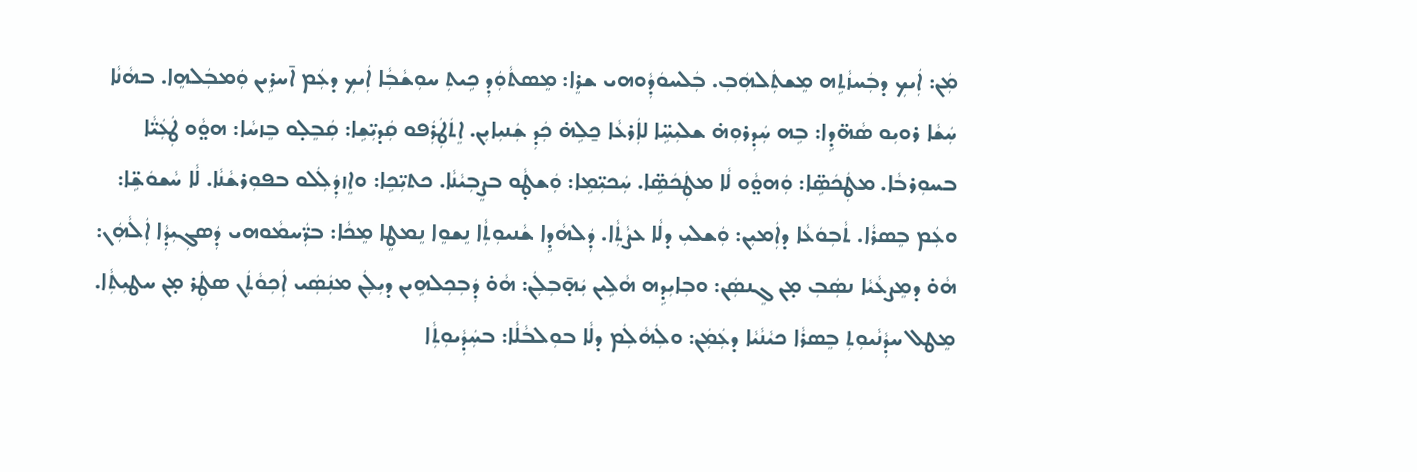ܡܲܢ: ܐܲܝܟܼ ܕܒܲܚܙܵܬܹܗ ܡܸܫܬܲܠܗܲܒܼ. ܒܲܠܚܘܿܕܼܵܘܗܝ ܫܪܸܐ: ܡܸܤܬܵܘܲܕܼ ܟܹܝܬܼ ܚܘܼܫܵܒܼܵܐ ܐܲܝܟܼ ܕܥܲܡ ܐ̄ܚܪܹܝܢ ܘܲܡܒܲܠܗܸܐ. ܒܗܵܢܵܐ ܚܲܫܵܐ ܪܘܝܼܘ ܤܵܗ̈ܕܹܐ: ܒܹܗ ܚܲܕܼܪܘܼܗ̇ ܫܠܝܼܚܹ̈ܐ ܠܐܲܪܥܵܐ ܟ̱ܠܹܗ̇ ܟܲܕܼ ܫܲܢܝܼܐܝܼܢ. ܐܸܬܿܛܲܪܲܦܘ ܩܲܕܝܼ̈ܫܹܐ: ܩܲܒܸܠ̣ܘ ܒܸܙܚܵܐ: ܗܘ̤ܵܘ ܛܲܥܲܝ̈ܵܐ ܒܚܘܼܪܒܵܐ. ܡܛܲܟܿܤܹ̈ܐ: ܘܲܗܘ̤ܵܘ ܠܵܐ ܡܛܲܟܿܤܹ̈ܐ. ܚܲܟܝܼ̈ܡܹܐ: ܘܲܫܛ̣ܵܘ ܒܨܸܒܼܝܵܢܵܐ. ܟܬܝܼ̈ܟܹܐ: ܘܐܸܙܕܲܠܲܠܘ ܒܦܘܼܪܫܵܢܵܐ. ܠܵܐ ܚܵܫܘܿܫܹ̈ܐ: ܘܥܲܡ ܒܸܤܪܵܐ. ܬܵܒܼܘܿܥܵܐ ܕܐܲܡܝܼܢ: ܘܲܫܠܝܼ ܕܠܵܐ ܥܨܵܬܼܵܐ. ܕܲܠܗܵܕܹܐ ܫܵܢܝܘܼܬܼܵܐ ܢܸܫܘܸܐ ܢܸܡܛܸܐ ܡܸܟܵܐ: ܒܪ̈ܲܚܡܵܘܗܝ ܕܲܤܓܼܝܼܕܼܵܐ ܐܲܠܵܗܲܢ: ܗܵܘ̇ ܕܡܸܨܥܵܝܵܐ ܢܤܲܒܼ ܡ̣ܢ ܓܸܢܤܲܢ: ܘܒܼܐܝܼܕܹܗ ܗܵܠܹܝܢ ܝܲܗ̣̄ܒܼܠܲܢ: ܗܵܘ̇ ܕܲܒܼܟܼܠܗܹܝܢ ܕܝܼܠܲܢ ܡܢܲܤܲܝ ܐܲܟܼܘܵܬܲܢ ܤܛܲܪ ܡ̣ܢ ܚܛܝܼܬܼܵܐ. ܡܸܛܠ ܚܕܼܵܢܵܝܘܼܬܼ ܒܸܤܪܵܐ ܟܝܵܢܵܝܵܐ ܕܥܲܡܲܢ: ܘܠܲܗܵܠܲܡ ܕܠܵܐ ܒܘܼܠܒܵܠܵܐ: ܒܚܲܕܼܵܝܘܼܬܼܵܐ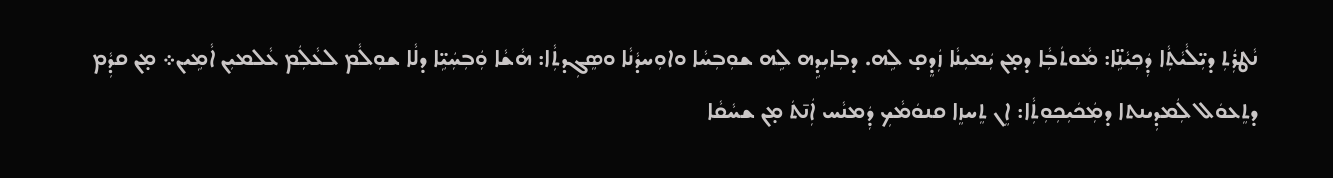ܢܵܛܪܲܬܼ ܕܝܼ̈ܠܵܝܵܬܼܵܐ ܕܲܟܼܝܵܢܹ̈ܐ: ܡܵܘܬܿܒܼܵܐ ܕܡ̣ܢ ܝܲܡܝܼܢܵܐ ܙܲܕܸܩ̣ ܠܹܗ. ܕܒܼܐܝܼܕܹܗ ܠܹܗ ܫܘܼܒܼܚܵܐ ܘܐܘܼܚܕܵܢܵܐ ܘܤܸܓܼܕܬܼܵܐ: ܗܵܫܵܐ ܘܲܒܼܚܲܝܹ̈ܐ ܕܠܵܐ ܫܘܼܠܵܡ ܠܥܵܠܲܡ ܥܵܠܡܝܼܢ ܐܵܡܹܝܢ܀ ܡ̣ܢ ܩܕܼܵܡ ܕܬܸܥܘܿܠ ܠܲܡܕܼܝܢܬܐ ܕܡܲܟܿܝܼܟܼܘܼܬܼܵܐ: ܐܸܢ ܬܸܚܙܸܐ ܩܢܘܿܡܵܟܼ ܕܲܡܢܵܚ ܐܲܢ̄ܬܿ ܡ̣ܢ ܫܚܵܩܵܐ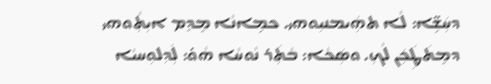ܕܚܲܫܹ̈ܐ: ܠܵܐ ܬܗܲܝܡܢܝܼܘܗܝ. ܟܡܹܐܢܵܐ ܡܸܕܸܡ ܐܝܼܬܼܵܘܗܝ ܕܡܸܬܿܛܲܟܲܢ ܠܵܟܼ. ܘܤܲܟܵܐ: ܒܵܬܲܪ ܢܵܘܚܵܐ ܗܵܘ̇: ܠܲܕܼܠܘܼܚܝܵܐ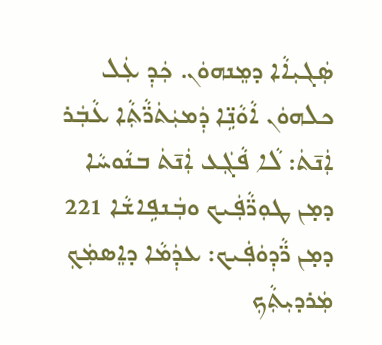ܤܲܓܝܼܐܵܐ ܕܡܸܢܗܘܿܢ. ܟܲܕܼ ܥܲܠ ܟܠܗܘܿܢ ܐܵܘܵܢܹ̈ܐ ܕܲܡܝܲܬܿܪ̈ܵܬܼܵܐ ܥܵܒܲܪ ܐܲܢ̄ܬܿ: ܠܵܐ ܦܵܓܲܥ ܐܲܢ̄ܬܿ ܒܢܵܘܚܵܐ ܕܡ̣ܢ ܛܘܼܪ̈ܵܦܲܝܟ ܘܒܲܢܦܹܐܫܵܐ 221 ܕܡ̣ܢ ܪ̈ܵܕܼܘܿܦܲܝܟ: ܥܕܲܡܵܐ ܕܐܸܤܡܲܟܼ ܡܲܪܕܝܼܬܼܵܟܼ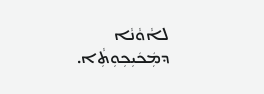ܠܐܵܘܵܢܵܐ ܕܡܲܟܿܝܼܟܼܘܼܬܼܵܐ.